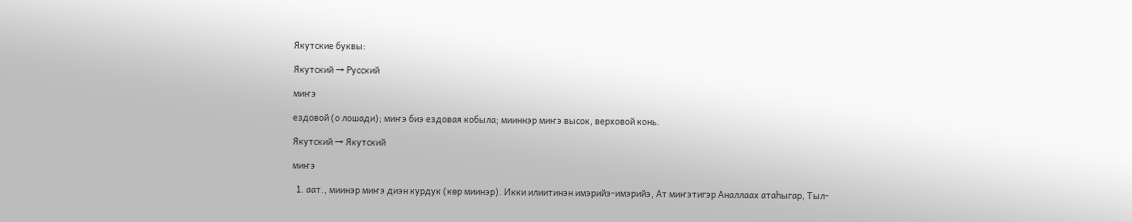Якутские буквы:

Якутский → Русский

миҥэ

ездовой (о лошади); миҥэ биэ ездовая кобыла; мииннэр миҥэ высок, верховой конь.

Якутский → Якутский

миҥэ

  1. аат., миинэр миҥэ диэн курдук (көр миинэр). Икки илиитинэн имэрийэ-имэрийэ, Ат миҥэтигэр Аналлаах атаһыгар, Тыл-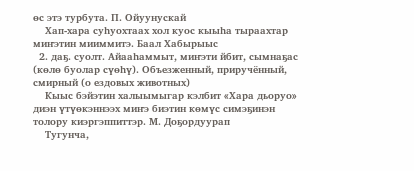өс этэ турбута. П. Ойуунускай
    Хап-хара суһуохтаах хол куос кыыһа тыраахтар миҥэтин мииммитэ. Баал Хабырыыс
  2. даҕ. суолт. Айааһаммыт, миҥэти йбит, сымнаҕас (көлө буолар сүөһү). Объезженный, приручённый, смирный (о ездовых животных)
    Кыыс бэйэтин халыымыгар кэлбит «Хара дьоруо» диэн үтүөкэннээх миҥэ биэтин көмүс симэҕинэн толору киэргэппиттэр. М. Доҕордуурап
    Тугунча,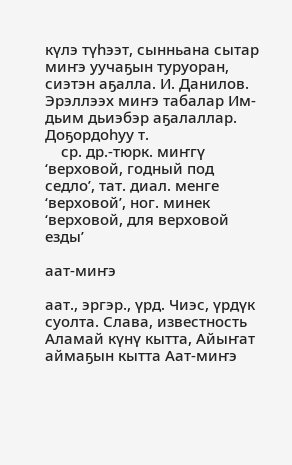күлэ түһээт, сынньана сытар миҥэ уучаҕын туруоран, сиэтэн аҕалла. И. Данилов. Эрэллээх миҥэ табалар Им-дьим дьиэбэр аҕалаллар. Доҕордоһуу т.
    ср. др.-тюрк. миҥгү ‘верховой, годный под седло’, тат. диал. менге ‘верховой’, ног. минек ‘верховой, для верховой езды’

аат-миҥэ

аат., эргэр., үрд. Чиэс, үрдүк суолта. Слава, известность
Аламай күнү кытта, Айыҥат аймаҕын кытта Аат-миҥэ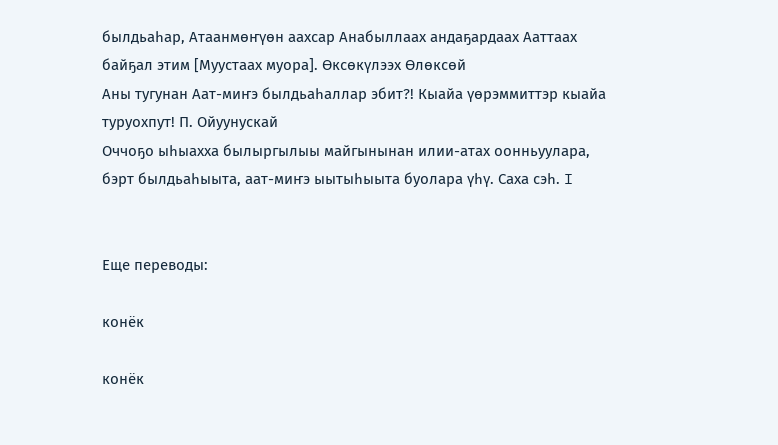былдьаһар, Атаанмөҥүөн аахсар Анабыллаах андаҕардаах Ааттаах байҕал этим [Муустаах муора]. Өксөкүлээх Өлөксөй
Аны тугунан Аат-миҥэ былдьаһаллар эбит?! Кыайа үөрэммиттэр кыайа туруохпут! П. Ойуунускай
Оччоҕо ыһыахха былыргылыы майгынынан илии-атах оонньуулара, бэрт былдьаһыыта, аат-миҥэ ыытыһыыта буолара үһү. Саха сэһ. I


Еще переводы:

конёк

конёк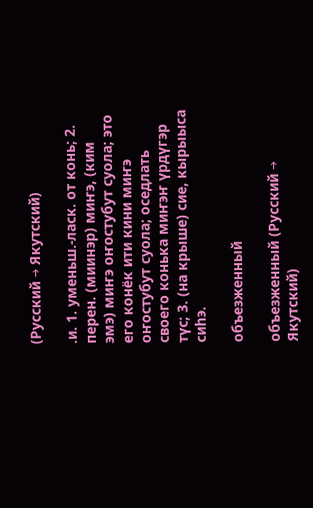(Русский → Якутский)

.и. 1. уменьш.-ласк. от конь; 2. перен. (миинэр) миҥэ, (ким эмэ) миҥэ оҥостубут суола; это его конёк ити кини миҥэ оҥостубут суола; оседлать своего конька миҥэҥ үрдүгэр түс; 3. (на крыше) сие, кырыыса сиһэ.

объезженный

объезженный (Русский → Якутский)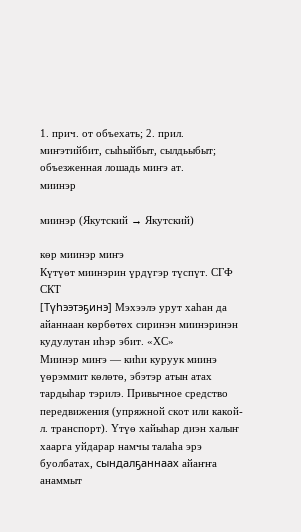1. прич. от объехать; 2. прил. миҥэтийбит, сыһыйбыт, сылдьыбыт; объезженная лошадь миҥэ ат.
миинэр

миинэр (Якутский → Якутский)

көр миинэр миҥэ
Күтүөт миинэрин үрдүгэр түспүт. СГФ СКТ
[Түһээтэҕинэ] Мэхээлэ урут хаһан да айаннаан көрбөтөх сиринэн миинэринэн кудулутан иһэр эбит. «ХС»
Миинэр миҥэ — киһи куруук миинэ үөрэммит көлөтө, эбэтэр атын атах тардыһар тэрилэ. Привычное средство передвижения (упряжной скот или какой-л. транспорт). Үтүө хайыһар диэн халыҥ хаарга уйдарар намчы талаһа эрэ буолбатах, сындалҕаннаах айаҥҥа анаммыт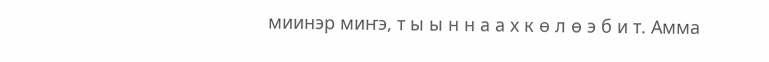миинэр миҥэ, т ы ы н н а а х к ө л ө э б и т. Амма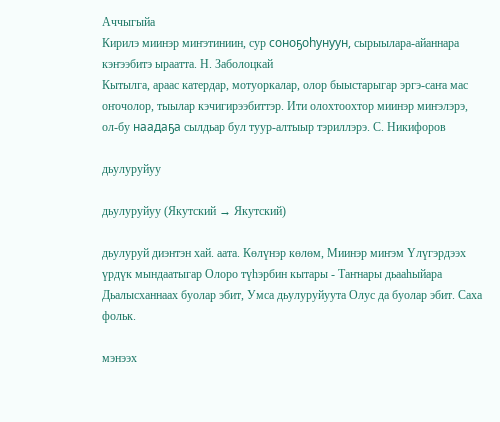Аччыгыйа
Кирилэ миинэр миҥэтиниин, сур соноҕоһунуун, сырыылара-айаннара кэҥээбитэ ыраатта. Н. Заболоцкай
Кытылга, араас катердар, мотуоркалар, олор быыстарыгар эргэ-саҥа мас оҥочолор, тыылар кэчигирээбиттэр. Ити олохтоохтор миинэр миҥэлэрэ, ол-бу наадаҕа сылдьар бул туур-алтыыр тэриллэрэ. С. Никифоров

дьулуруйуу

дьулуруйуу (Якутский → Якутский)

дьулуруй диэнтэн хай. аата. Көлүнэр көлөм, Миинэр миҥэм Үлүгэрдээх үрдүк мындаатыгар Олоро түһэрбин кытары - Таҥнары дьааһыйара Дьалысханнаах буолар эбит, Умса дьулуруйуута Олус да буолар эбит. Саха фольк.

мэнээх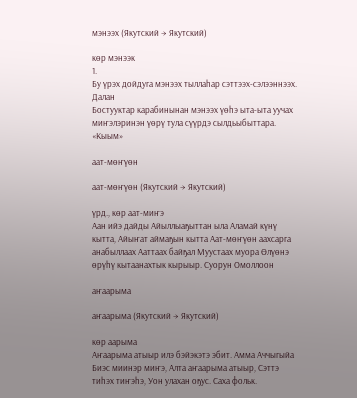мэнээх (Якутский → Якутский)

көр мэнээк
1.
Бу үрэх дойдуга мэнээх тыллаһар сэттээх-сэлээннээх. Далан
Бостууктар карабинынан мэнээх үөһэ ыта-ыта уучах миҥэлэринэн үөрү тула сүүрдэ сылдьыбыттара. «Кыым»

аат-мөҥүөн

аат-мөҥүөн (Якутский → Якутский)

үрд., көр аат-миҥэ
Аан ийэ дайды Айыллыаҕыттан ыла Аламай күнү кытта, Айыҥат аймаҕын кытта Аат-мөҥүөн аахсарга анабыллаах Ааттаах байҕал Муустаах муора Өлүөнэ өрүһү кытаанахтык кырыыр. Суорун Омоллоон

аҥаарыма

аҥаарыма (Якутский → Якутский)

көр аарыма
Аҥаарыма атыыр илэ бэйэкэтэ эбит. Амма Аччыгыйа
Биэс миинэр миҥэ, Алта аҥаарыма атыыр, Сэттэ тиһэх тиҥэһэ, Уон улахан оҕус. Саха фольк.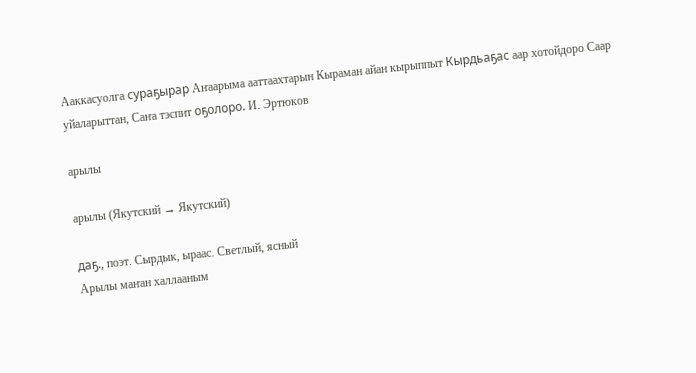Ааккасуолга сураҕырар Аҥаарыма ааттаахтарын Кыраман айан кырыппыт Кырдьаҕас аар хотойдоро Саар уйаларыттан, Саҥа тэспит оҕолоро. И. Эртюков

арылы

арылы (Якутский → Якутский)

даҕ., поэт. Сырдык, ыраас. Светлый, ясный
Арылы маҥан халлааным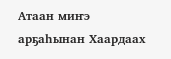Атаан миҥэ арҕаһынан Хаардаах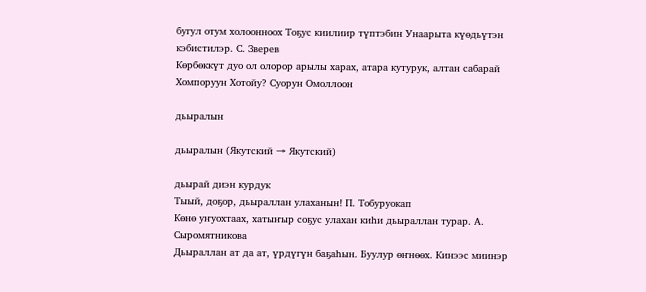бугул отум холоонноох Тоҕус киилиир түптэбин Унаарыта күөдьүтэн кэбистилэр. С. Зверев
Көрбөккүт дуо ол олорор арылы харах, атара кутурук, алтан сабарай Хомпоруун Хотойу? Суорун Омоллоон

дьыралын

дьыралын (Якутский → Якутский)

дьырай диэн курдук
Тыый, доҕор, дьыраллан улаханын! П. Тобуруокап
Көнө уҥуохтаах, хатыҥыр соҕус улахан киһи дьыраллан турар. А. Сыромятникова
Дьыраллан ат да ат, үрдүгүн баҕаһын. Буулур өҥнөөх. Кинээс миинэр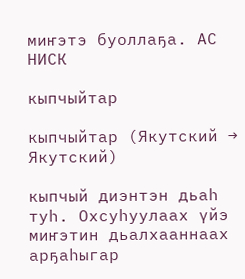миҥэтэ буоллаҕа. АС НИСК

кыпчыйтар

кыпчыйтар (Якутский → Якутский)

кыпчый диэнтэн дьаһ
туһ. Охсуһуулаах үйэ миҥэтин дьалхааннаах арҕаһыгар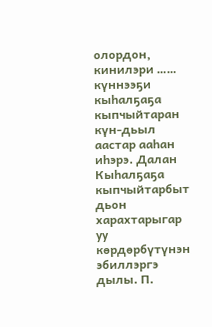олордон, кинилэри …… күннээҕи кыһалҕаҕа кыпчыйтаран күн-дьыл аастар ааһан иһэрэ. Далан
Кыһалҕаҕа кыпчыйтарбыт дьон харахтарыгар уу көрдөрбүтүнэн эбиллэргэ дылы. П.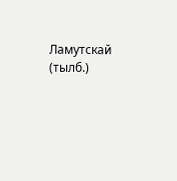Ламутскай (тылб.)